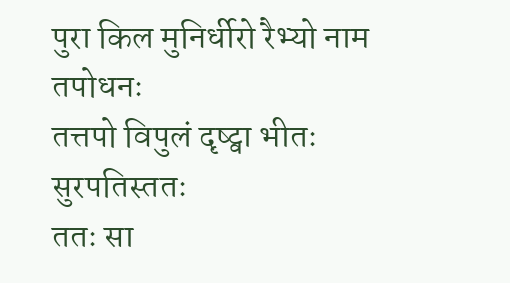पुरा किल मुनिर्धीरो रैभ्यो नाम तपोधनः
तत्तपो विपुलं दृष्ट्वा भीतः सुरपतिस्ततः
ततः सा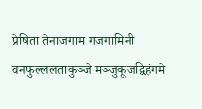प्रेषिता तेनाजगाम गजगामिनी
वनफुल्ललताकुञ्जे मञ्जुकूजद्विहंगमे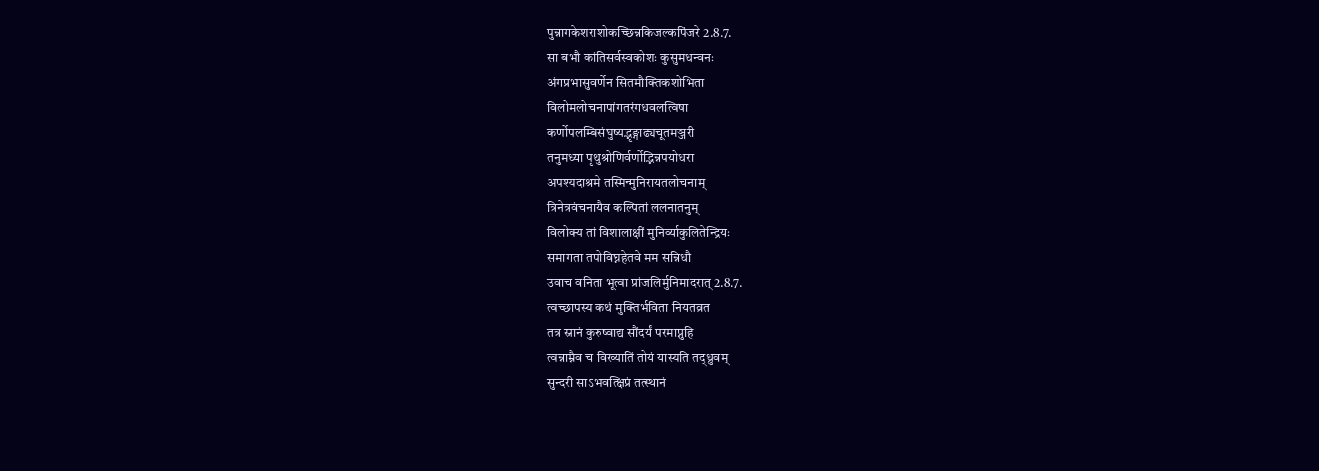पुन्नागकेशराशोकच्छिन्नकिजल्कपिंजरे 2.8.7.
सा बभौ कांतिसर्वस्वकोशः कुसुमधन्वनः
अंगप्रभासुवर्णेन सितमौक्तिकशोभिता
विलोमलोचनापांगतरंगधवलत्विषा
कर्णोपलम्बिसंघुष्यद्भृङ्गाढ्यचूतमञ्जरी
तनुमध्या पृथुश्रोणिर्वर्णोद्भिन्नपयोधरा
अपश्यदाश्रमे तस्मिन्मुनिरायतलोचनाम्
त्रिनेत्रवंचनायैव कल्पितां ललनातनुम्
विलोक्य तां विशालाक्षीं मुनिर्व्याकुलितेन्द्रियः
समागता तपोविघ्नहेतवे मम सन्निधौ
उवाच वनिता भूत्वा प्रांजलिर्मुनिमादरात् 2.8.7.
त्वच्छापस्य कथं मुक्तिर्भविता नियतव्रत
तत्र स्नानं कुरुष्वाद्य सौंदर्यं परमाप्नुहि
त्वन्नाम्नैव च विख्यातिं तोयं यास्यति तद्ध्रुवम्
सुन्दरी साऽभवत्क्षिप्रं तत्स्थानं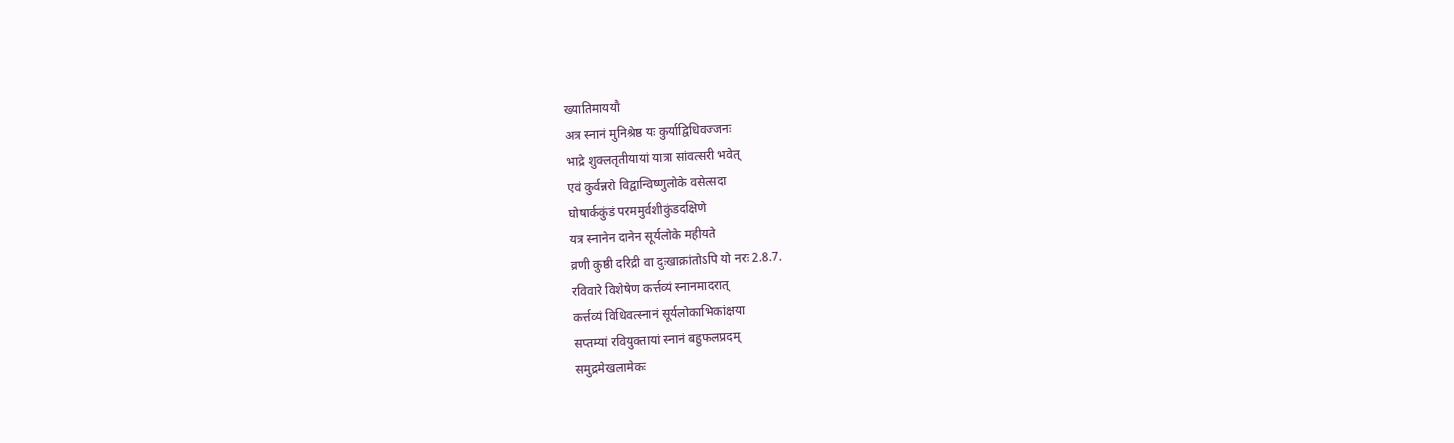ख्यातिमाययौ
अत्र स्नानं मुनिश्रेष्ठ यः कुर्याद्विधिवज्जनः
भाद्रे शुक्लतृतीयायां यात्रा सांवत्सरी भवेत्
एवं कुर्वन्नरो विद्वान्विष्णुलोके वसेत्सदा
घोषार्ककुंडं परममुर्वशीकुंडदक्षिणे
यत्र स्नानेन दानेन सूर्यलोके महीयते
व्रणी कुष्ठी दरिद्री वा दुःखाक्रांतोऽपि यो नरः 2.8.7.
रविवारे विशेषेण कर्त्तव्यं स्नानमादरात्
कर्त्तव्यं विधिवत्स्नानं सूर्यलोकाभिकांक्षया
सप्तम्यां रवियुक्तायां स्नानं बहुफलप्रदम्
समुद्रमेखलामेकः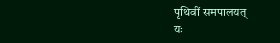पृथिवीं समपालयत्
यः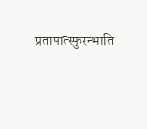प्रतापात्स्फुरन्भाति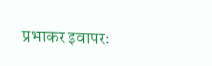प्रभाकर इवापरः